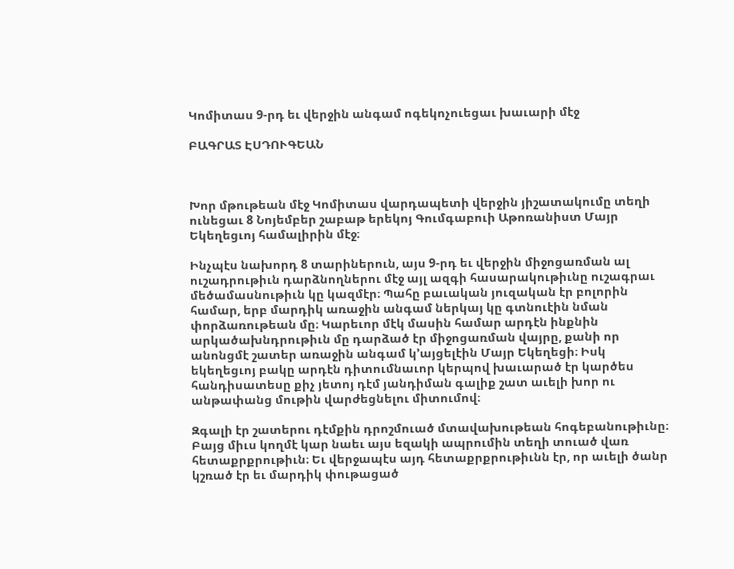Կոմիտաս 9-րդ եւ վերջին անգամ ոգեկոչուեցաւ խաւարի մէջ

ԲԱԳՐԱՏ ԷՍԴՈՒԳԵԱՆ



Խոր մթութեան մէջ Կոմիտաս վարդապետի վերջին յիշատակումը տեղի ունեցաւ 8 Նոյեմբեր շաբաթ երեկոյ Գումգաբուի Աթոռանիստ Մայր Եկեղեցւոյ համալիրին մէջ։

Ինչպէս նախորդ 8 տարիներուն, այս 9-րդ եւ վերջին միջոցառման ալ ուշադրութիւն դարձնողներու մէջ այլ ազգի հասարակութիւնը ուշագրաւ մեծամասնութիւն կը կազմէր։ Պահը բաւական յուզական էր բոլորին համար, երբ մարդիկ առաջին անգամ ներկայ կը գտնուէին նման փորձառութեան մը։ Կարեւոր մէկ մասին համար արդէն ինքնին արկածախնդրութիւն մը դարձած էր միջոցառման վայրը, քանի որ անոնցմէ շատեր առաջին անգամ կ՚այցելէին Մայր Եկեղեցի։ Իսկ եկեղեցւոյ բակը արդէն դիտումնաւոր կերպով խաւարած էր կարծես հանդիսատեսը քիչ յետոյ դէմ յանդիման գալիք շատ աւելի խոր ու անթափանց մութին վարժեցնելու միտումով։

Զգալի էր շատերու դէմքին դրոշմուած մտավախութեան հոգեբանութիւնը։ Բայց միւս կողմէ կար նաեւ այս եզակի ապրումին տեղի տուած վառ հետաքրքրութիւն։ Եւ վերջապէս այդ հետաքրքրութիւնն էր, որ աւելի ծանր կշռած էր եւ մարդիկ փութացած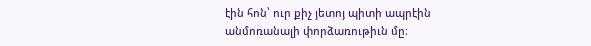էին հոն՝ ուր քիչ յետոյ պիտի ապրէին անմոռանալի փորձառութիւն մը։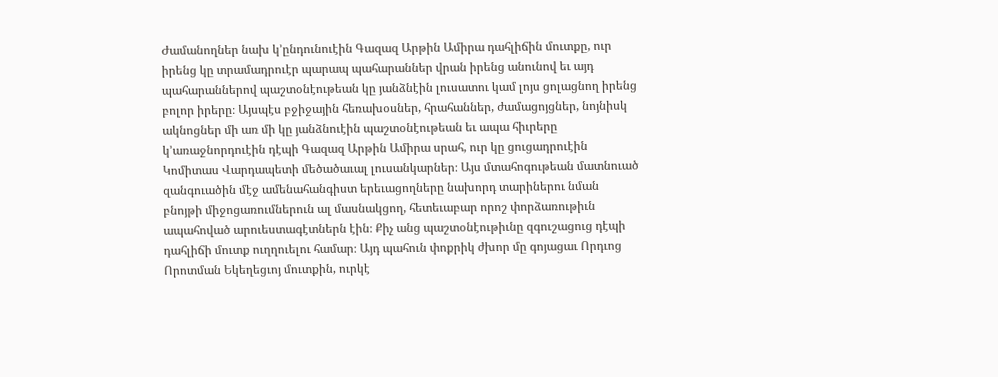Ժամանողներ նախ կ՚ընդունուէին Գազազ Արթին Ամիրա դահլիճին մուտքը, ուր իրենց կը տրամադրուէր պարապ պահարաններ վրան իրենց անունով եւ այդ պահարաններով պաշտօնէութեան կը յանձնէին լուսատու կամ լոյս ցոլացնող իրենց բոլոր իրերը։ Այսպէս բջիջային հեռախօսներ, հրահաններ, ժամացոյցներ, նոյնիսկ ակնոցներ մի առ մի կը յանձնուէին պաշտօնէութեան եւ ապա հիւրերը կ՚առաջնորդուէին դէպի Գազազ Արթին Ամիրա սրահ, ուր կը ցուցադրուէին Կոմիտաս Վարդապետի մեծածաւալ լուսանկարներ։ Այս մտահոգութեան մատնուած զանգուածին մէջ ամենահանգիստ երեւացողները նախորդ տարիներու նման բնոյթի միջոցառումներուն ալ մասնակցող, հետեւաբար որոշ փորձառութիւն ապահոված արուեստագէտներն էին։ Քիչ անց պաշտօնէութիւնը զգուշացուց դէպի դահլիճի մուտք ուղղուելու համար։ Այդ պահուն փոքրիկ ժխոր մը գոյացաւ Որդւոց Որոտման Եկեղեցւոյ մուտքին, ուրկէ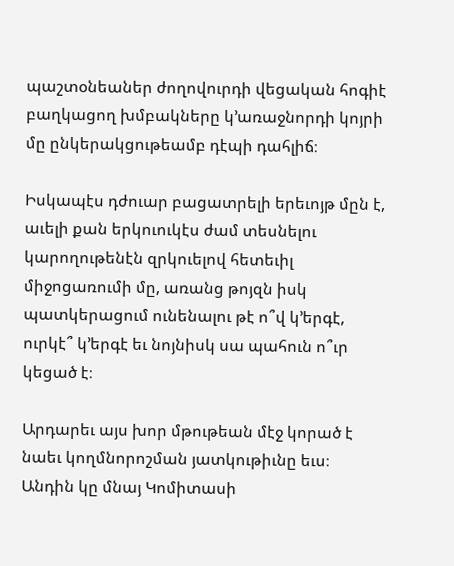պաշտօնեաներ ժողովուրդի վեցական հոգիէ բաղկացող խմբակները կ՚առաջնորդի կոյրի մը ընկերակցութեամբ դէպի դահլիճ։

Իսկապէս դժուար բացատրելի երեւոյթ մըն է, աւելի քան երկուուկէս ժամ տեսնելու կարողութենէն զրկուելով հետեւիլ միջոցառումի մը, առանց թոյզն իսկ պատկերացում ունենալու թէ ո՞վ կ՚երգէ, ուրկէ՞ կ՚երգէ եւ նոյնիսկ սա պահուն ո՞ւր կեցած է։

Արդարեւ այս խոր մթութեան մէջ կորած է նաեւ կողմնորոշման յատկութիւնը եւս։ Անդին կը մնայ Կոմիտասի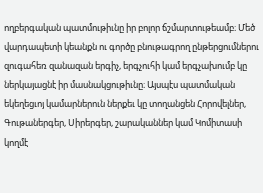ողբերգական պատմութիւնը իր բոլոր ճշմարտութեամբ։ Մեծ վարդապետի կեանքն ու գործը բնութագրող ընթերցումներու զուգահեռ զանազան երգիչ, երգչուհի կամ երգչախումբ կը ներկայացնէ իր մասնակցութիւնը։ Այսպէս պատմական եկեղեցւոյ կամարներուն ներքեւ կը տողանցեն Հորովելներ, Գութաներգեր, Սիրերգեր, շարականներ կամ Կոմիտասի կողմէ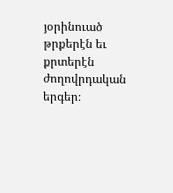յօրինուած թրքերէն եւ քրտերէն ժողովրդական երգեր։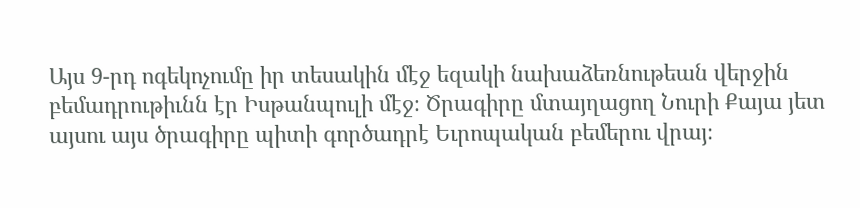Այս 9-րդ ոգեկոչումը իր տեսակին մէջ եզակի նախաձեռնութեան վերջին բեմադրութիւնն էր Իսթանպուլի մէջ։ Ծրագիրը մտայղացող Նուրի Քայա յետ այսու այս ծրագիրը պիտի գործադրէ Եւրոպական բեմերու վրայ։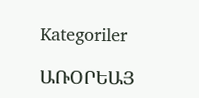Kategoriler

ԱՌՕՐԵԱՅ